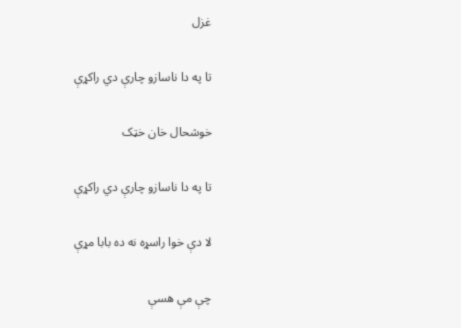غزل

تا په دا ناسازو چارې دي راکړې

خوشحال خان خټک

تا په دا ناسازو چارې دي راکړې

لا دې خوا راسړه نه ده بابا مړې

چې مې هسې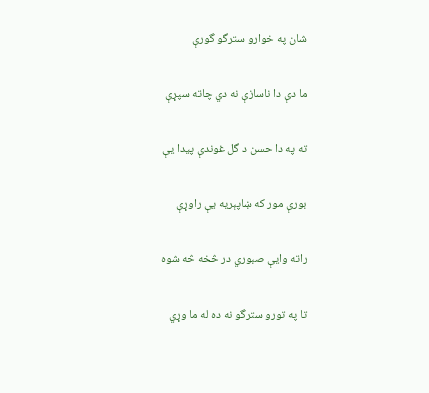شان په خوارو سترگو گورې

ما دې دا ناسازې نه دي چاته سپړې

ته په دا حسن د گل غوندې پيدا يې

بورې مور که ښاپېريه يې راوړې

راته وايې صبوري در څخه څه شوه

تا په تورو سترگو نه ده له ما وړي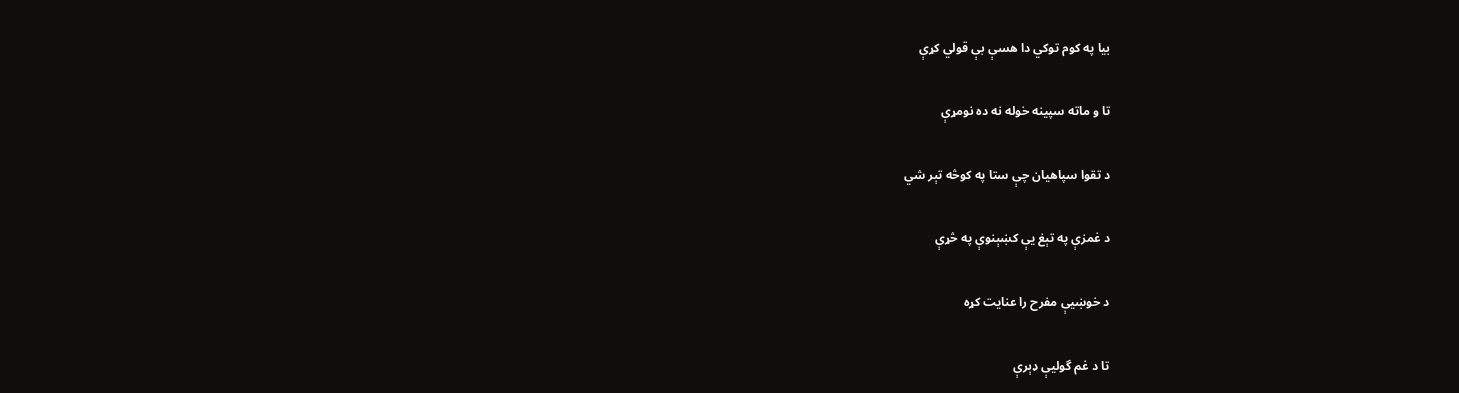بيا په کوم توکي دا هسې بې قولي کړې

تا و ماته سپينه خوله نه ده نومړې

د تقوا سپاهيان چې ستا په کوڅه تېر شي

د غمزې په تېغ يې کښېنوې په څړې

د خوښيې مفرح را عنايت کړه

تا د غم گوليې ډېرې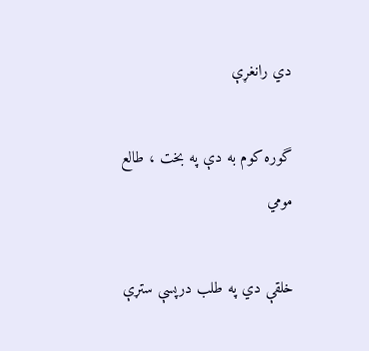دي رانغړې

گوره کوم به دې په بخت ، طالع مومي

خلقې دي په طلب درپسې ستړې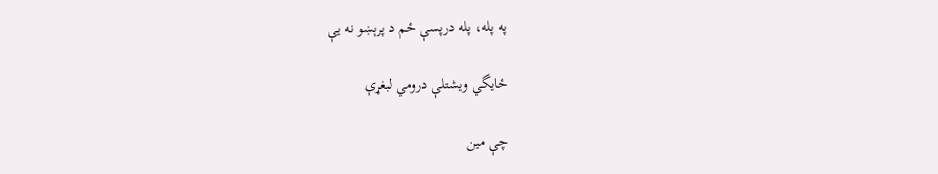په پله، پله درپسې ځم د پرېښو نه يې

ځايگي ويشتلې درومي لبغړې

چې مين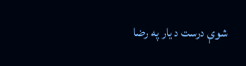شوې درست د يار په رضا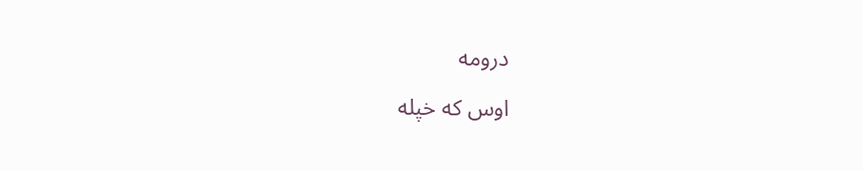درومه

اوس که خپله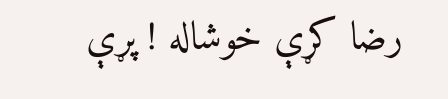رضا کړې خوشاله ! پړې